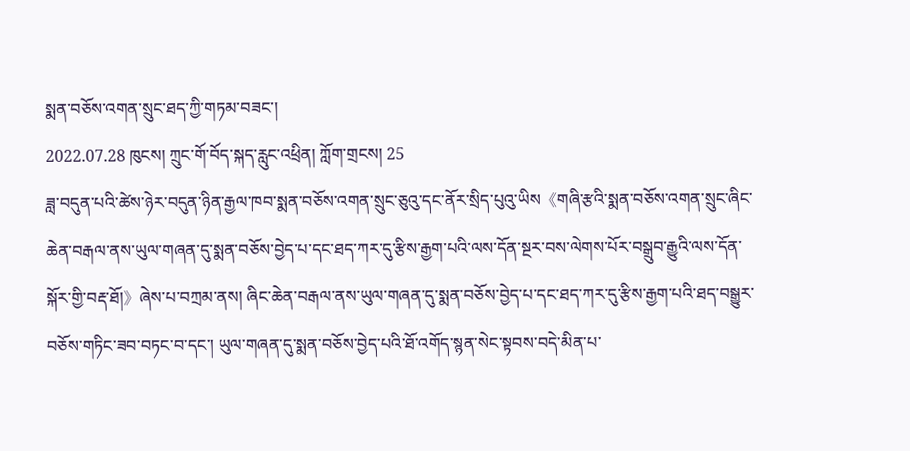སྨན་བཅོས་འགན་སྲུང་ཐད་ཀྱི་གཏམ་བཟང་།
2022.07.28 ཁུངས། ཀྲུང་གོ་བོད་སྐད་རླུང་འཕྲིན། ཀློག་གྲངས། 25
ཟླ་བདུན་པའི་ཚེས་ཉེར་བདུན་ཉིན་རྒྱལ་ཁབ་སྨན་བཅོས་འགན་སྲུང་ཅུའུ་དང་ནོར་སྲིད་པུའུ་ཡིས《གཞི་རྩའི་སྨན་བཅོས་འགན་སྲུང་ཞིང་ཆེན་བརྒལ་ནས་ཡུལ་གཞན་དུ་སྨན་བཅོས་བྱེད་པ་དང་ཐད་ཀར་དུ་རྩིས་རྒྱག་པའི་ལས་དོན་སྔར་བས་ལེགས་པོར་བསྒྲུབ་རྒྱུའི་ལས་དོན་སྐོར་གྱི་བརྡ་ཐོ།》ཞེས་པ་བཀྲམ་ནས། ཞིང་ཆེན་བརྒལ་ནས་ཡུལ་གཞན་དུ་སྨན་བཅོས་བྱེད་པ་དང་ཐད་ཀར་དུ་རྩིས་རྒྱག་པའི་ཐད་བསྒྱུར་བཅོས་གཏིང་ཟབ་བཏང་བ་དང་། ཡུལ་གཞན་དུ་སྨན་བཅོས་བྱེད་པའི་ཐོ་འགོད་སྙན་སེང་སྟབས་བདེ་མིན་པ་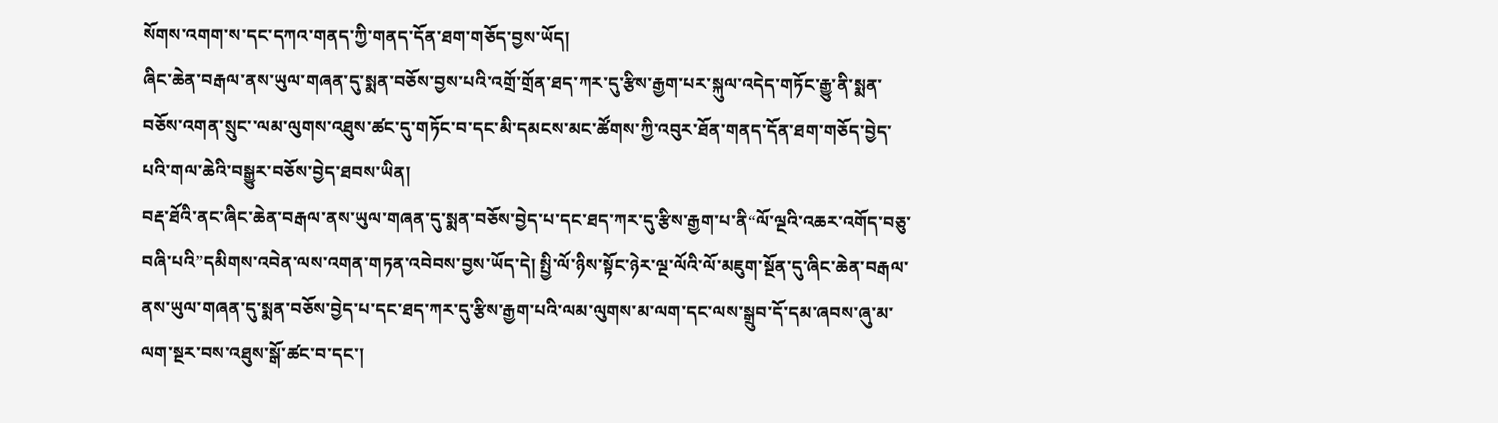སོགས་འགག་ས་དང་དཀའ་གནད་ཀྱི་གནད་དོན་ཐག་གཅོད་བྱས་ཡོད།
ཞིང་ཆེན་བརྒལ་ནས་ཡུལ་གཞན་དུ་སྨན་བཅོས་བྱས་པའི་འགྲོ་གྲོན་ཐད་ཀར་དུ་རྩིས་རྒྱག་པར་སྐུལ་འདེད་གཏོང་རྒྱུ་ནི་སྨན་བཅོས་འགན་སྲུང་་ལམ་ལུགས་འཐུས་ཚང་དུ་གཏོང་བ་དང་མི་དམངས་མང་ཚོགས་ཀྱི་འབུར་ཐོན་གནད་དོན་ཐག་གཅོད་བྱེད་པའི་གལ་ཆེའི་བསྒྱུར་བཅོས་བྱེད་ཐབས་ཡིན།
བརྡ་ཐོའི་ནང་ཞིང་ཆེན་བརྒལ་ནས་ཡུལ་གཞན་དུ་སྨན་བཅོས་བྱེད་པ་དང་ཐད་ཀར་དུ་རྩིས་རྒྱག་པ་ནི“ལོ་ལྔའི་འཆར་འགོད་བཅུ་བཞི་པའི”དམིགས་འབེན་ལས་འགན་གཏན་འབེབས་བྱས་ཡོད་དེ། སྤྱི་ལོ་ཉིས་སྟོང་ཉེར་ལྔ་ལོའི་ལོ་མཇུག་སྔོན་དུ་ཞིང་ཆེན་བརྒལ་ནས་ཡུལ་གཞན་དུ་སྨན་བཅོས་བྱེད་པ་དང་ཐད་ཀར་དུ་རྩིས་རྒྱག་པའི་ལམ་ལུགས་མ་ལག་དང་ལས་སྒྲུབ་དོ་དམ་ཞབས་ཞུ་མ་ལག་སྔར་བས་འཐུས་སྒོ་ཚང་བ་དང་།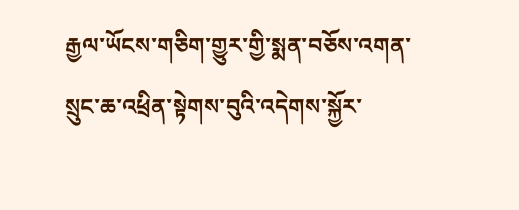རྒྱལ་ཡོངས་གཅིག་གྱུར་གྱི་སྨན་བཅོས་འགན་སྲུང་ཆ་འཕྲིན་སྟེགས་བུའི་འདེགས་སྐྱོར་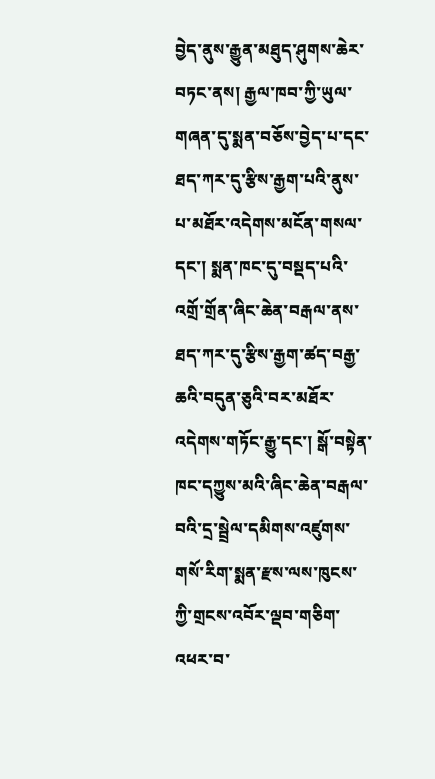བྱེད་ནུས་རྒྱུན་མཐུད་ཤུགས་ཆེར་བཏང་ནས། རྒྱལ་ཁབ་ཀྱི་ཡུལ་གཞན་དུ་སྨན་བཅོས་བྱེད་པ་དང་ཐད་ཀར་དུ་རྩིས་རྒྱག་པའི་ནུས་པ་མཐོར་འདེགས་མངོན་གསལ་དང་། སྨན་ཁང་དུ་བསྡད་པའི་འགྲོ་གྲོན་ཞིང་ཆེན་བརྒལ་ནས་ཐད་ཀར་དུ་རྩིས་རྒྱག་ཚད་བརྒྱ་ཆའི་བདུན་ཅུའི་བར་མཐོར་འདེགས་གཏོང་རྒྱུ་དང་། སྒོ་བསྟེན་ཁང་དཀྱུས་མའི་ཞིང་ཆེན་བརྒལ་བའི་དྲ་སྦྲེལ་དམིགས་འཛུགས་གསོ་རིག་སྨན་རྫས་ལས་ཁུངས་ཀྱི་གྲངས་འབོར་ལྡབ་གཅིག་འཕར་བ་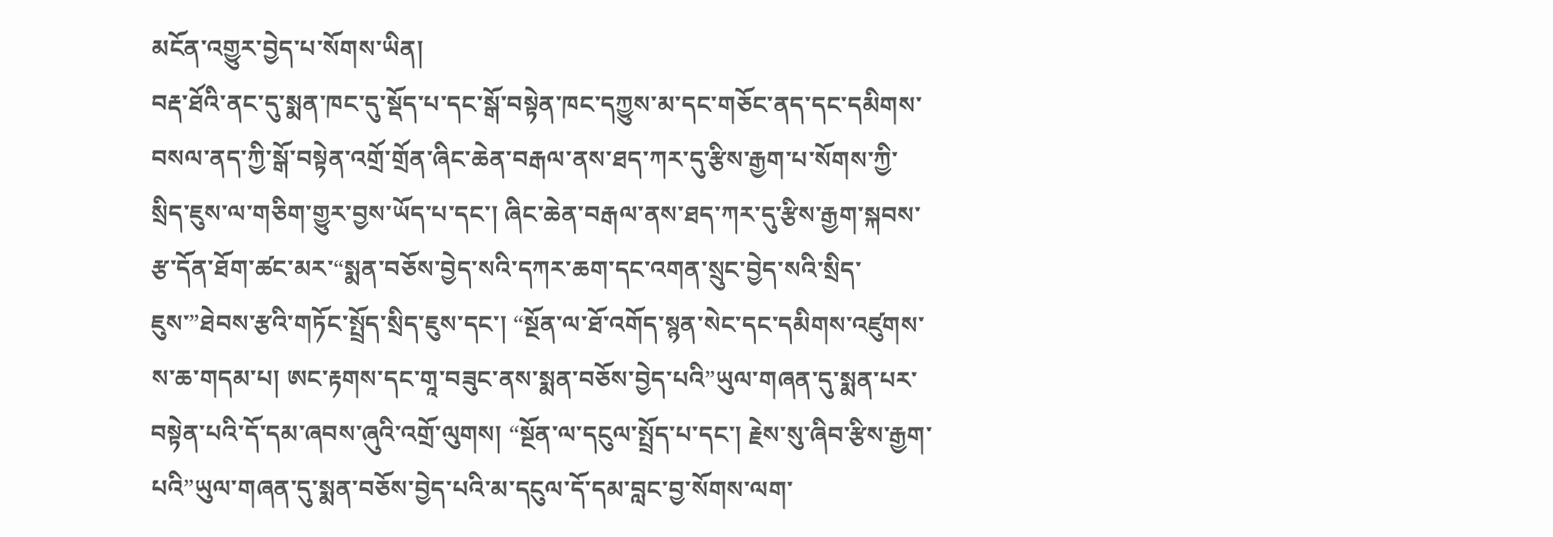མངོན་འགྱུར་བྱེད་པ་སོགས་ཡིན།
བརྡ་ཐོའི་ནང་དུ་སྨན་ཁང་དུ་སྡོད་པ་དང་སྒོ་བསྟེན་ཁང་དཀྱུས་མ་དང་གཅོང་ནད་དང་དམིགས་བསལ་ནད་ཀྱི་སྒོ་བསྟེན་འགྲོ་གྲོན་ཞིང་ཆེན་བརྒལ་ནས་ཐད་ཀར་དུ་རྩིས་རྒྱག་པ་སོགས་ཀྱི་སྲིད་ཇུས་ལ་གཅིག་གྱུར་བྱས་ཡོད་པ་དང་། ཞིང་ཆེན་བརྒལ་ནས་ཐད་ཀར་དུ་རྩིས་རྒྱག་སྐབས་རྩ་དོན་ཐོག་ཚང་མར་“སྨན་བཅོས་བྱེད་སའི་དཀར་ཆག་དང་འགན་སྲུང་བྱེད་སའི་སྲིད་ཇུས་”ཐེབས་རྩའི་གཏོང་སྤྲོད་སྲིད་ཇུས་དང་། “སྔོན་ལ་ཐོ་འགོད་སྙན་སེང་དང་དམིགས་འཛུགས་ས་ཆ་གདམ་པ། ཨང་རྟགས་དང་གཱ་བཟུང་ནས་སྨན་བཅོས་བྱེད་པའི”ཡུལ་གཞན་དུ་སྨན་པར་བསྟེན་པའི་དོ་དམ་ཞབས་ཞུའི་འགྲོ་ལུགས། “སྔོན་ལ་དངུལ་སྤྲོད་པ་དང་། རྗེས་སུ་ཞིབ་རྩིས་རྒྱག་པའི”ཡུལ་གཞན་དུ་སྨན་བཅོས་བྱེད་པའི་མ་དངུལ་དོ་དམ་བླང་བྱ་སོགས་ལག་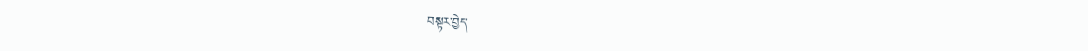བསྟར་བྱེད་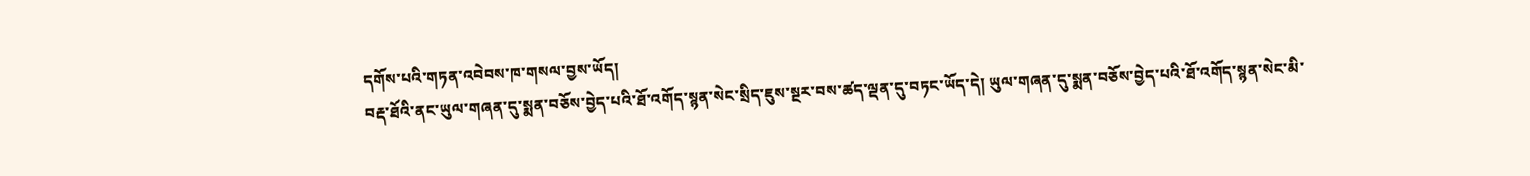དགོས་པའི་གཏན་འབེབས་ཁ་གསལ་བྱས་ཡོད།
བརྡ་ཐོའི་ནང་ཡུལ་གཞན་དུ་སྨན་བཅོས་བྱེད་པའི་ཐོ་འགོད་སྙན་སེང་སྲིད་ཇུས་སྔར་བས་ཚད་ལྡན་དུ་བཏང་ཡོད་དེ། ཡུལ་གཞན་དུ་སྨན་བཅོས་བྱེད་པའི་ཐོ་འགོད་སྙན་སེང་མི་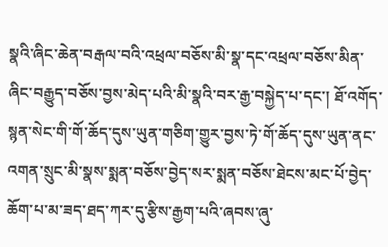སྣའི་ཞིང་ཆེན་བརྒལ་བའི་འཕྲལ་བཅོས་མི་སྣ་དང་འཕྲལ་བཅོས་མིན་ཞིང་བརྒྱུད་བཅོས་བྱས་མེད་པའི་མི་སྣའི་བར་རྒྱ་བསྐྱེད་པ་དང་། ཐོ་འགོད་སྙན་སེང་གི་གོ་ཆོད་དུས་ཡུན་གཅིག་གྱུར་བྱས་ཏེ་གོ་ཆོད་དུས་ཡུན་ནང་འགན་སྲུང་མི་སྣས་སྨན་བཅོས་བྱེད་སར་སྨན་བཅོས་ཐེངས་མང་པོ་བྱེད་ཆོག་པ་མ་ཟད་ཐད་ཀར་དུ་རྩིས་རྒྱག་པའི་ཞབས་ཞུ་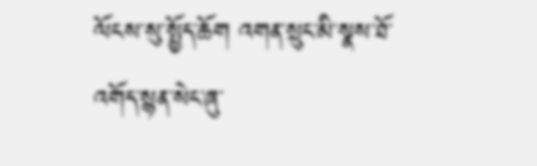ལོངས་སུ་སྤྱོད་ཆོག འགན་སྲུང་མི་སྣས་ཐོ་འགོད་སྙན་སེང་ཞུ་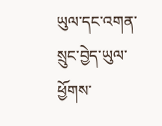ཡུལ་དང་འགན་སྲུང་བྱེད་ཡུལ་ཕྱོགས་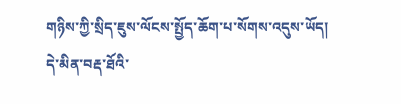གཉིས་ཀྱི་སྲིད་ཇུས་ལོངས་སྤྱོད་ཆོག་པ་སོགས་འདུས་ཡོད།
དེ་མིན་བརྡ་ཐོའི་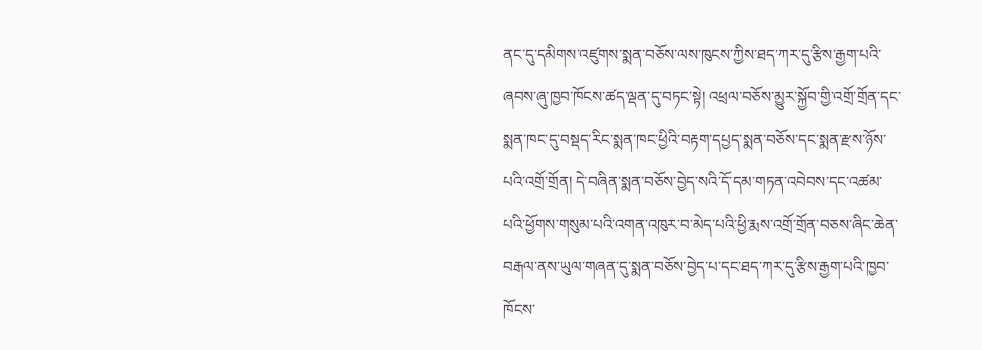ནང་དུ་དམིགས་འཛུགས་སྨན་བཅོས་ལས་ཁུངས་ཀྱིས་ཐད་ཀར་དུ་རྩིས་རྒྱག་པའི་ཞབས་ཞུ་ཁྱབ་ཁོངས་ཚད་ལྡན་དུ་བཏང་སྟེ། འཕྲལ་བཅོས་མྱུར་སྐྱོབ་གྱི་འགྲོ་གྲོན་དང་སྨན་ཁང་དུ་བསྡད་རིང་སྨན་ཁང་ཕྱིའི་བརྟག་དཔྱད་སྨན་བཅོས་དང་སྨན་རྫས་ཉོས་པའི་འགྲོ་གྲོན། དེ་བཞིན་སྨན་བཅོས་བྱེད་སའི་དོ་དམ་གཏན་འབེབས་དང་འཚམ་པའི་ཕྱོགས་གསུམ་པའི་འགན་འཁུར་བ་མེད་པའི་ཕྱི་རྨས་འགྲོ་གྲོན་བཅས་ཞིང་ཆེན་བརྒལ་ནས་ཡུལ་གཞན་དུ་སྨན་བཅོས་བྱེད་པ་དང་ཐད་ཀར་དུ་རྩིས་རྒྱག་པའི་ཁྱབ་ཁོངས་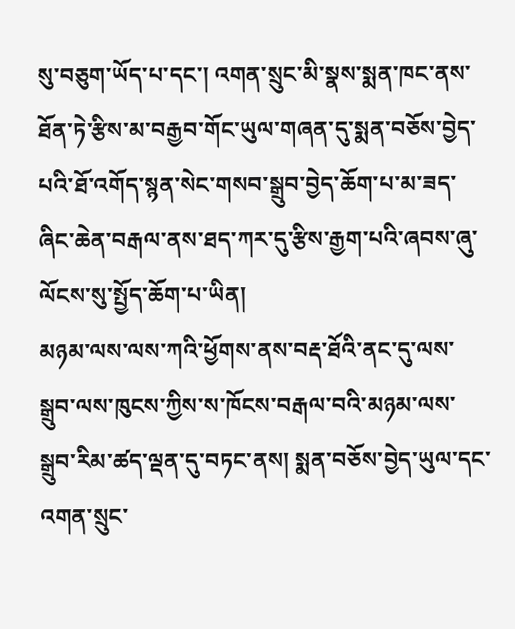སུ་བཅུག་ཡོད་པ་དང་། འགན་སྲུང་མི་སྣས་སྨན་ཁང་ནས་ཐོན་ཏེ་རྩིས་མ་བརྒྱབ་གོང་ཡུལ་གཞན་དུ་སྨན་བཅོས་བྱེད་པའི་ཐོ་འགོད་སྙན་སེང་གསབ་སྒྲུབ་བྱེད་ཆོག་པ་མ་ཟད་ཞིང་ཆེན་བརྒལ་ནས་ཐད་ཀར་དུ་རྩིས་རྒྱག་པའི་ཞབས་ཞུ་ལོངས་སུ་སྤྱོད་ཆོག་པ་ཡིན།
མཉམ་ལས་ལས་ཀའི་ཕྱོགས་ནས་བརྡ་ཐོའི་ནང་དུ་ལས་སྒྲུབ་ལས་ཁུངས་ཀྱིས་ས་ཁོངས་བརྒལ་བའི་མཉམ་ལས་སྒྲུབ་རིམ་ཚད་ལྡན་དུ་བཏང་ནས། སྨན་བཅོས་བྱེད་ཡུལ་དང་འགན་སྲུང་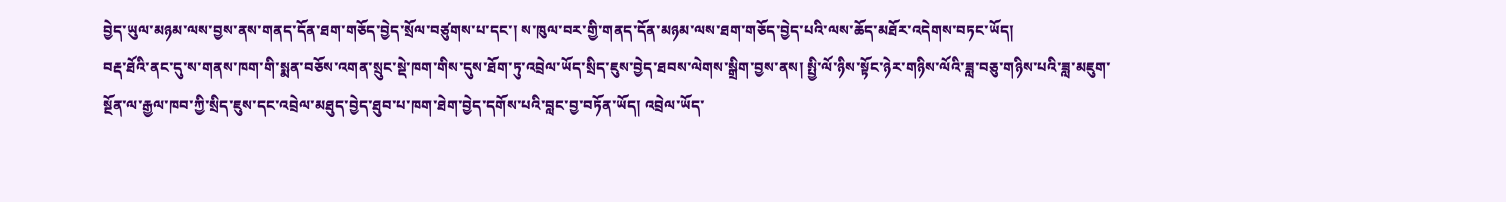བྱེད་ཡུལ་མཉམ་ལས་བྱས་ནས་གནད་དོན་ཐག་གཅོད་བྱེད་སྲོལ་བཙུགས་པ་དང་། ས་ཁུལ་བར་གྱི་གནད་དོན་མཉམ་ལས་ཐག་གཅོད་བྱེད་པའི་ལས་ཆོད་མཐོར་འདེགས་བཏང་ཡོད།
བརྡ་ཐོའི་ནང་དུ་ས་གནས་ཁག་གི་སྨན་བཅོས་འགན་སྲུང་སྡེ་ཁག་གིས་དུས་ཐོག་ཏུ་འབྲེལ་ཡོད་སྲིད་ཇུས་བྱེད་ཐབས་ལེགས་སྒྲིག་བྱས་ནས། སྤྱི་ལོ་ཉིས་སྟོང་ཉེར་གཉིས་ལོའི་ཟླ་བཅུ་གཉིས་པའི་ཟླ་མཇུག་སྔོན་ལ་རྒྱལ་ཁབ་ཀྱི་སྲིད་ཇུས་དང་འབྲེལ་མཐུད་བྱེད་ཐུབ་པ་ཁག་ཐེག་བྱེད་དགོས་པའི་བླང་བྱ་བཏོན་ཡོད། འབྲེལ་ཡོད་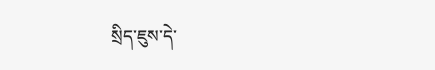སྲིད་ཇུས་དེ་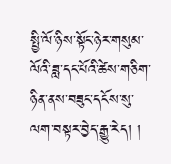སྤྱི་ལོ་ཉིས་སྟོང་ཉེར་གསུམ་ལོའི་ཟླ་དང་པོའི་ཚེས་གཅིག་ཉིན་ནས་བཟུང་དངོས་སུ་ལག་བསྟར་བྱེད་རྒྱུ་རེད། །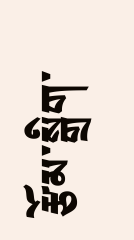རྩོམ་སྒྲིག་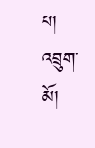པ། འབྲུག་མོ།